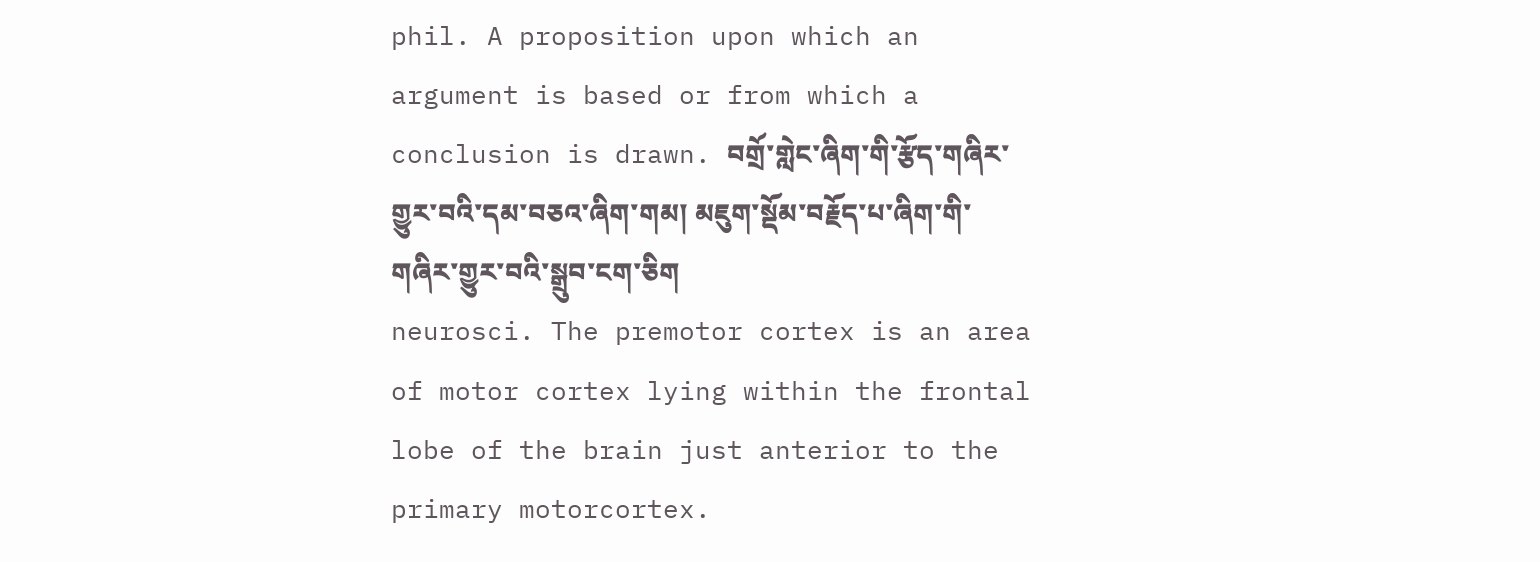phil. A proposition upon which an argument is based or from which a conclusion is drawn. བགྲོ་གླེང་ཞིག་གི་རྩོད་གཞིར་གྱུར་བའི་དམ་བཅའ་ཞིག་གམ། མཇུག་སྡོམ་བརྗོད་པ་ཞིག་གི་གཞིར་གྱུར་བའི་སྒྲུབ་ངག་ཅིག
neurosci. The premotor cortex is an area of motor cortex lying within the frontal lobe of the brain just anterior to the primary motorcortex.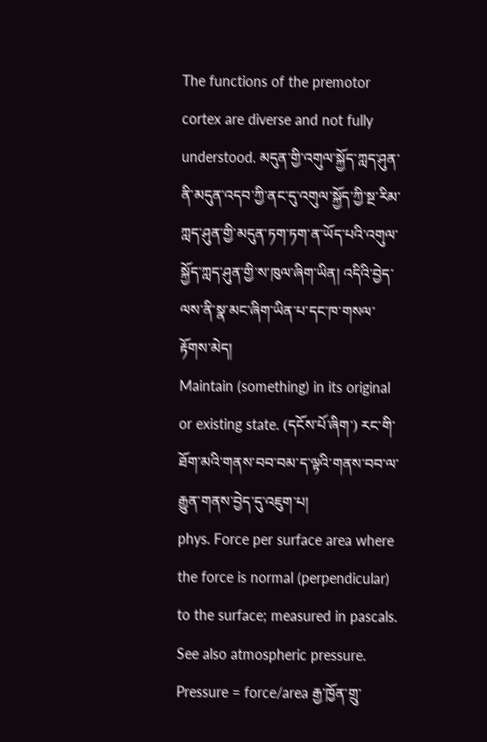The functions of the premotor cortex are diverse and not fully understood. མདུན་གྱི་འགུལ་སྐྱོད་ཀླད་ཤུན་ནི་མདུན་འདབ་ཀྱི་ནང་དུ་འགུལ་སྐྱོད་ཀྱི་སྔ་རིམ་ཀླད་ཤུན་གྱི་མདུན་ཏག་ཏག་ན་ཡོད་པའི་འགུལ་སྐྱོད་ཀླད་ཤུན་གྱི་ས་ཁུལ་ཞིག་ཡིན། འདིའི་བྱེད་ལས་ནི་སྣ་མང་ཞིག་ཡིན་པ་དང་ཁ་གསལ་རྟོགས་མེད།
Maintain (something) in its original or existing state. (དངོས་པོ་ཞིག་) རང་གི་ཐོག་མའི་གནས་བབ་བམ་ད་ལྟའི་གནས་བབ་ལ་རྒྱུན་གནས་བྱེད་དུ་འཇུག་པ།
phys. Force per surface area where the force is normal (perpendicular) to the surface; measured in pascals. See also atmospheric pressure. Pressure = force/area རྒྱ་ཁྱོན་གྲུ་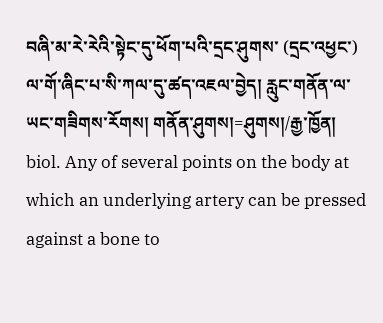བཞི་མ་རེ་རེའི་སྟེང་དུ་ཕོག་པའི་དྲང་ཤུགས་ (དྲང་འཕྱང་) ལ་གོ་ཞིང་པ་སི་ཀལ་དུ་ཚད་འཇལ་བྱེད། རླུང་གནོན་ལ་ཡང་གཟིགས་རོགས། གནོན་ཤུགས།=ཤུགས།/རྒྱ་ཁྱོན།
biol. Any of several points on the body at which an underlying artery can be pressed against a bone to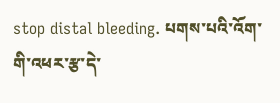stop distal bleeding. པགས་པའི་འོག་གི་འཕར་རྩ་དེ་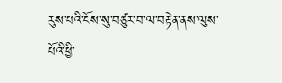རུས་པའི་ངོས་སུ་བཙུར་བ་ལ་བརྟེན་ནས་ལུས་པོའི་ཕྱི་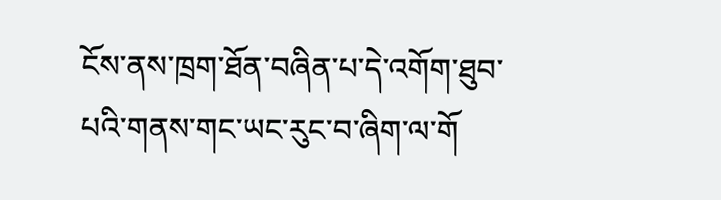ངོས་ནས་ཁྲག་ཐོན་བཞིན་པ་དེ་འགོག་ཐུབ་པའི་གནས་གང་ཡང་རུང་བ་ཞིག་ལ་གོ